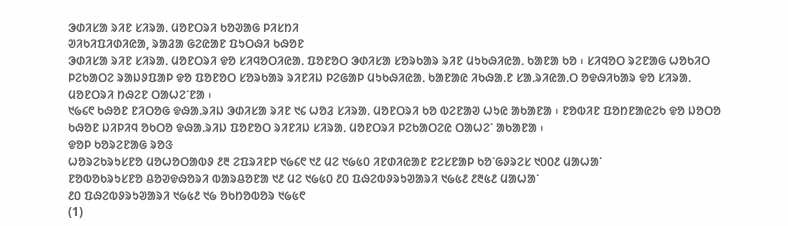ᱳᱰᱤᱥᱟ ᱨᱤᱱ ᱥᱤᱨᱟᱹ ᱢᱚᱱᱛᱨᱤ ᱠᱚᱣᱟᱜ ᱞᱤᱥᱴᱤ
ᱣᱤᱠᱤᱯᱤᱰᱤᱭᱟ, ᱨᱟᱲᱟ ᱜᱮᱭᱟᱱ ᱯᱩᱛᱷᱤ ᱠᱷᱚᱱ
ᱳᱰᱤᱥᱟ ᱨᱤᱱ ᱥᱤᱨᱟᱹ ᱢᱚᱱᱛᱨᱤ ᱫᱚ ᱥᱤᱧᱚᱛᱤᱭᱟᱹ ᱯᱚᱱᱚᱛ ᱳᱰᱤᱥᱟ ᱥᱚᱨᱠᱟᱨ ᱨᱤᱱ ᱢᱩᱠᱷᱤᱭᱟᱹ ᱠᱟᱱᱟ ᱠᱚ ᱾ ᱥᱤᱧᱚᱛ ᱨᱮᱱᱟᱜ ᱦᱚᱠᱤᱛ ᱞᱮᱠᱟᱛᱮ ᱨᱟᱡᱽᱯᱟᱞ ᱫᱚ ᱯᱚᱱᱚᱛ ᱥᱚᱨᱠᱟᱨ ᱨᱤᱱᱤᱡ ᱞᱮᱜᱟᱞ ᱢᱩᱠᱷᱤᱭᱟᱹ ᱠᱟᱱᱟᱭ ᱤᱠᱷᱟᱹᱱ ᱥᱟᱹᱨᱤᱭᱟᱹᱛ ᱚᱫᱷᱤᱠᱟᱨ ᱫᱚ ᱥᱤᱨᱟᱹ ᱢᱚᱱᱛᱨᱤ ᱴᱷᱮᱱ ᱛᱟᱦᱮᱸᱱᱟ ᱾
᱑᱙᱔᱖ ᱠᱷᱚᱱ ᱱᱤᱛᱚᱜ ᱫᱷᱟᱹᱨᱤᱡ ᱳᱰᱤᱥᱟ ᱨᱤᱱ ᱑᱔ ᱦᱚᱲ ᱥᱤᱨᱟᱹ ᱢᱚᱱᱛᱨᱤ ᱠᱚ ᱵᱮᱱᱟᱣ ᱦᱩᱭ ᱟᱠᱟᱱᱟ ᱾ ᱱᱚᱵᱤᱱ ᱯᱚᱴᱱᱟᱭᱮᱠ ᱫᱚ ᱡᱚᱛᱚ ᱠᱷᱚᱱ ᱡᱤᱞᱤᱧ ᱚᱠᱛᱚ ᱫᱷᱟᱹᱨᱤᱡ ᱯᱚᱱᱚᱛ ᱨᱤᱱᱤᱡ ᱥᱤᱨᱟᱹ ᱢᱚᱱᱛᱨᱤ ᱞᱮᱠᱟᱛᱮᱭ ᱛᱟᱦᱮᱸ ᱟᱠᱟᱱᱟ ᱾
ᱫᱚᱞ ᱠᱚᱨᱮᱱᱟᱜ ᱨᱚᱝ
ᱦᱚᱨᱮᱠᱨᱩᱥᱱᱚ ᱢᱚᱦᱚᱛᱟᱵᱽ ᱒᱓ ᱮᱯᱨᱤᱱᱞ ᱑᱙᱔᱖ ᱑᱒ ᱢᱮ ᱑᱙᱕᱐ ᱤᱱᱰᱤᱭᱟᱱ ᱱᱮᱥᱱᱟᱞ ᱠᱚᱸᱜᱽᱨᱮᱥ ᱑᱐᱐᱒ ᱢᱟᱦᱟᱸ
ᱱᱚᱵᱚᱠᱨᱩᱥᱱᱚ ᱪᱚᱣᱫᱷᱚᱨᱤ ᱵᱟᱨᱪᱚᱱᱟ ᱑᱒ ᱢᱮ ᱑᱙᱕᱐ ᱒᱐ ᱯᱷᱮᱵᱽᱨᱩᱣᱟᱨᱤ ᱑᱙᱕᱒ ᱒᱓᱕᱒ ᱢᱟᱦᱟᱸ
᱒᱐ ᱯᱷᱮᱵᱽᱨᱩᱣᱟᱨᱤ ᱑᱙᱕᱒ ᱑᱙ ᱚᱠᱴᱚᱵᱚᱨ ᱑᱙᱕᱖
(1)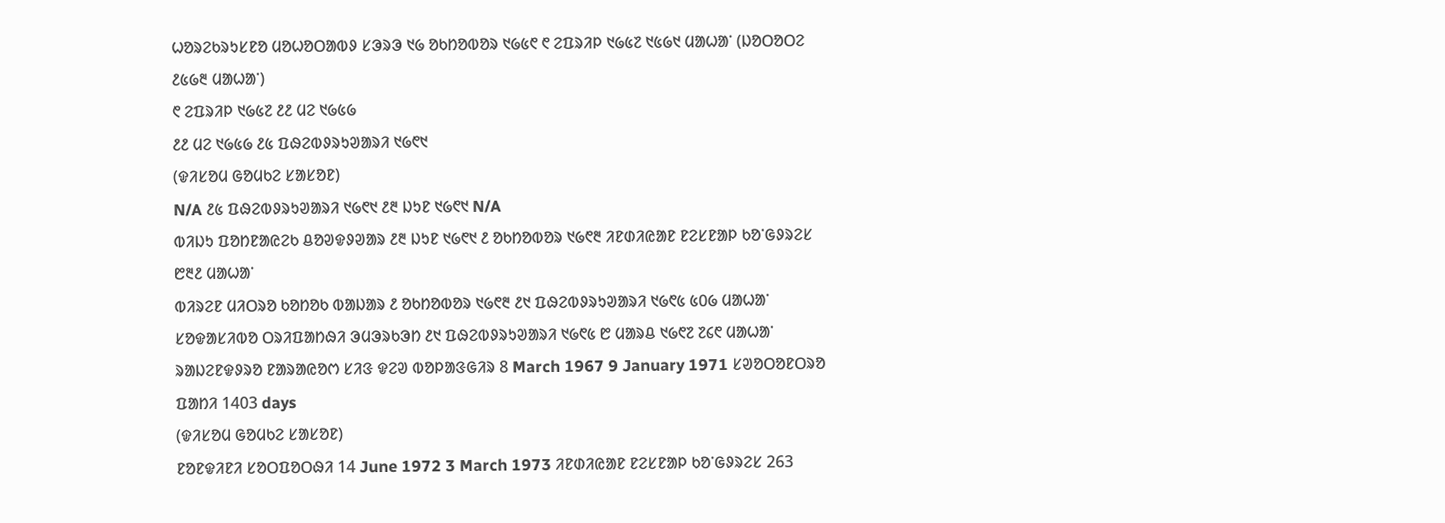ᱦᱚᱨᱮᱠᱨᱩᱥᱱᱚ ᱢᱚᱦᱚᱛᱟᱵᱽ ᱥᱳᱨᱳ ᱑᱙ ᱚᱠᱴᱚᱵᱚᱨ ᱑᱙᱕᱖ ᱖ ᱮᱯᱨᱤᱞ ᱑᱙᱕᱗ ᱑᱕᱙᱑ ᱢᱟᱦᱟᱸ (ᱡᱚᱛᱚᱛᱮ ᱒᱕᱙᱓ ᱢᱟᱦᱟᱸ)
᱖ ᱮᱯᱨᱤᱞ ᱑᱙᱕᱗ ᱒᱒ ᱢᱮ ᱑᱙᱕᱙
᱒᱒ ᱢᱮ ᱑᱙᱕᱙ ᱒᱕ ᱯᱷᱮᱵᱽᱨᱩᱣᱟᱨᱤ ᱑᱙᱖᱑
(ᱫᱤᱥᱚᱢ ᱜᱚᱢᱠᱮ ᱥᱟᱥᱚᱱ)
N/A ᱒᱕ ᱯᱷᱮᱵᱽᱨᱩᱣᱟᱨᱤ ᱑᱙᱖᱑ ᱒᱓ ᱡᱩᱱ ᱑᱙᱖᱑ N/A
ᱵᱤᱡᱩ ᱯᱚᱴᱱᱟᱭᱮᱠ ᱪᱚᱣᱫᱽᱣᱟᱨ ᱒᱓ ᱡᱩᱱ ᱑᱙᱖᱑ ᱒ ᱚᱠᱴᱚᱵᱚᱨ ᱑᱙᱖᱓ ᱤᱱᱰᱤᱭᱟᱱ ᱱᱮᱥᱱᱟᱞ ᱠᱚᱸᱜᱽᱨᱮᱥ ᱘᱓᱒ ᱢᱟᱦᱟᱸ
ᱵᱤᱨᱮᱱ ᱢᱤᱛᱨᱚ ᱠᱚᱴᱚᱠ ᱵᱟᱡᱟᱨ ᱒ ᱚᱠᱴᱚᱵᱚᱨ ᱑᱙᱖᱓ ᱒᱑ ᱯᱷᱮᱵᱽᱨᱩᱣᱟᱨᱤ ᱑᱙᱖᱕ ᱕᱐᱙ ᱢᱟᱦᱟᱸ
ᱥᱚᱫᱟᱥᱤᱵᱚ ᱛᱨᱤᱯᱟᱴᱷᱤ ᱳᱢᱳᱨᱠᱳᱴ ᱒᱑ ᱯᱷᱮᱵᱽᱨᱩᱣᱟᱨᱤ ᱑᱙᱖᱕ ᱘ ᱢᱟᱨᱪ ᱑᱙᱖᱗ ᱗᱔᱖ ᱢᱟᱦᱟᱸ
ᱨᱟᱡᱮᱱᱫᱽᱨᱚ ᱱᱟᱨᱟᱭᱚᱬ ᱥᱤᱝ ᱫᱮᱣ ᱵᱚᱞᱟᱝᱜᱤᱨ 8 March 1967 9 January 1971 ᱥᱣᱚᱛᱚᱱᱛᱨᱚ ᱯᱟᱴᱤ 1403 days
(ᱫᱤᱥᱚᱢ ᱜᱚᱢᱠᱮ ᱥᱟᱥᱚᱱ)
ᱱᱚᱱᱫᱤᱱᱤ ᱥᱚᱛᱯᱚᱛᱷᱤ 14 June 1972 3 March 1973 ᱤᱱᱰᱤᱭᱟᱱ ᱱᱮᱥᱱᱟᱞ ᱠᱚᱸᱜᱽᱨᱮᱥ 263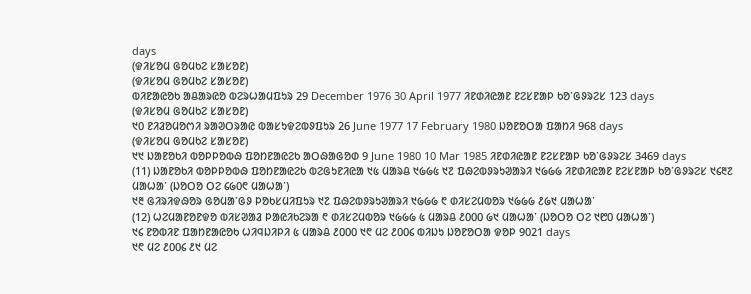days
(ᱫᱤᱥᱚᱢ ᱜᱚᱢᱠᱮ ᱥᱟᱥᱚᱱ)
(ᱫᱤᱥᱚᱢ ᱜᱚᱢᱠᱮ ᱥᱟᱥᱚᱱ)
ᱵᱤᱱᱟᱭᱚᱠ ᱟᱪᱟᱨᱭᱚ ᱵᱮᱨᱦᱟᱢᱯᱩᱨ 29 December 1976 30 April 1977 ᱤᱱᱰᱤᱭᱟᱱ ᱱᱮᱥᱱᱟᱞ ᱠᱚᱸᱜᱽᱨᱮᱥ 123 days
(ᱫᱤᱥᱚᱢ ᱜᱚᱢᱠᱮ ᱥᱟᱥᱚᱱ)
᱑᱐ ᱱᱤᱲᱚᱢᱚᱬᱤ ᱨᱟᱣᱛᱨᱟᱭ ᱵᱟᱥᱩᱫᱮᱵᱽᱯᱩᱨ 26 June 1977 17 February 1980 ᱡᱚᱱᱚᱛᱟ ᱯᱟᱴᱤ 968 days
(ᱫᱤᱥᱚᱢ ᱜᱚᱢᱠᱮ ᱥᱟᱥᱚᱱ)
᱑᱑ ᱡᱟᱱᱚᱠᱤ ᱵᱚᱞᱞᱚᱵᱷ ᱯᱚᱴᱱᱟᱭᱮᱠ ᱟᱛᱷᱟᱜᱚᱰ 9 June 1980 10 Mar 1985 ᱤᱱᱰᱤᱭᱟᱱ ᱱᱮᱥᱱᱟᱞ ᱠᱚᱸᱜᱽᱨᱮᱥ 3469 days
(11) ᱡᱟᱱᱚᱠᱤ ᱵᱚᱞᱞᱚᱵᱷ ᱯᱚᱴᱱᱟᱭᱮᱠ ᱵᱮᱜᱩᱱᱤᱭᱟ ᱑᱕ ᱢᱟᱨᱪ ᱑᱙᱙᱕ ᱑᱗ ᱯᱷᱮᱵᱽᱨᱩᱣᱟᱨᱤ ᱑᱙᱙᱙ ᱤᱱᱰᱤᱭᱟᱱ ᱱᱮᱥᱱᱟᱞ ᱠᱚᱸᱜᱽᱨᱮᱥ ᱑᱔᱓᱗ ᱢᱟᱦᱟᱸ (ᱡᱚᱛᱚ ᱛᱮ ᱔᱙᱐᱖ ᱢᱟᱦᱟᱸ)
᱑᱓ ᱜᱤᱨᱤᱫᱷᱚᱨ ᱜᱚᱢᱟᱸᱜᱽ ᱞᱚᱠᱥᱢᱤᱯᱩᱨ ᱑᱗ ᱯᱷᱮᱵᱽᱨᱩᱣᱟᱨᱤ ᱑᱙᱙᱙ ᱖ ᱰᱤᱥᱮᱢᱵᱚᱨ ᱑᱙᱙᱙ ᱒᱙᱑ ᱢᱟᱦᱟᱸ
(12) ᱦᱮᱢᱟᱱᱚᱱᱫᱚ ᱵᱤᱥᱣᱟᱲ ᱞᱟᱭᱤᱠᱮᱨᱟ ᱖ ᱰᱤᱥᱮᱢᱵᱚᱨ ᱑᱙᱙᱙ ᱕ ᱢᱟᱨᱪ ᱒᱐᱐᱐ ᱙᱑ ᱢᱟᱦᱟᱸ (ᱡᱚᱛᱚ ᱛᱮ ᱑᱘᱐ ᱢᱟᱦᱟᱸ)
᱑᱔ ᱱᱚᱵᱤᱱ ᱯᱟᱴᱱᱟᱭᱚᱠ ᱦᱤᱧᱡᱤᱞᱤ ᱕ ᱢᱟᱨᱪ ᱒᱐᱐᱐ ᱑᱖ ᱢᱮ ᱒᱐᱐᱔ ᱵᱤᱡᱩ ᱡᱚᱱᱚᱛᱟ ᱫᱚᱞ 9021 days
᱑᱖ ᱢᱮ ᱒᱐᱐᱔ ᱒᱑ ᱢᱮ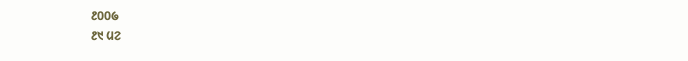᱒᱐᱐᱙
᱒᱑ ᱢᱮ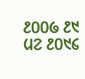᱒᱐᱐᱙ ᱒᱑ ᱢᱮ ᱒᱐᱑᱔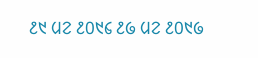᱒᱑ ᱢᱮ ᱒᱐᱑᱔ ᱒᱙ ᱢᱮ ᱒᱐᱑᱙